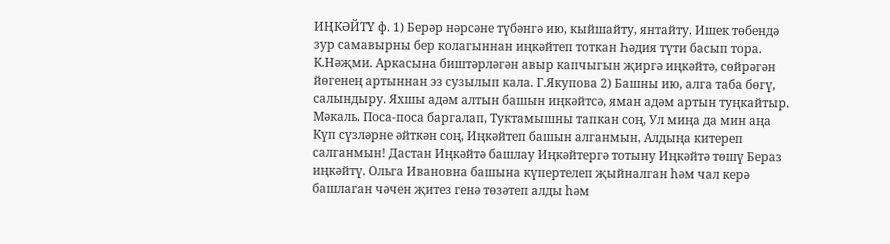ИҢКӘЙТҮ ф. 1) Берәр нәрсәне түбәнгә ию, кыйшайту, янтайту. Ишек төбендә зур самавырны бер колагыннан иңкәйтеп тоткан Һәдия түти басып тора. К.Нәҗми. Аркасына биштәрләгән авыр капчыгын җиргә иңкәйтә, сөйрәгән йөгенең артыннан эз сузылып кала. Г.Якупова 2) Башны ию, алга таба бөгү, салындыру. Яхшы адәм алтын башын иңкәйтсә, яман адәм артын туңкайтыр. Мәкаль. Поса-поса баргалап, Туктамышны тапкан соң, Ул миңа да мин аңа Күп сүзләрне әйткән соң, Иңкәйтеп башын алганмын, Алдыңа китереп салганмын! Дастан Иңкәйтә башлау Иңкәйтергә тотыну Иңкәйтә төшү Бераз иңкәйтү. Ольга Ивановна башына күпертелеп җыйналган һәм чал керә башлаган чәчен җитез генә төзәтеп алды һәм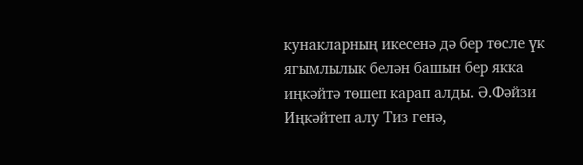кунакларның икесенә дә бер төсле үк ягымлылык белән башын бер якка иңкәйтә төшеп карап алды. Ә.Фәйзи Иңкәйтеп алу Тиз генә,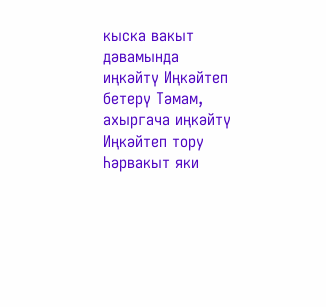кыска вакыт дәвамында иңкәйтү Иңкәйтеп бетерү Тәмам, ахыргача иңкәйтү Иңкәйтеп тору Һәрвакыт яки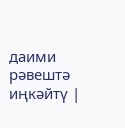даими рәвештә иңкәйтү |